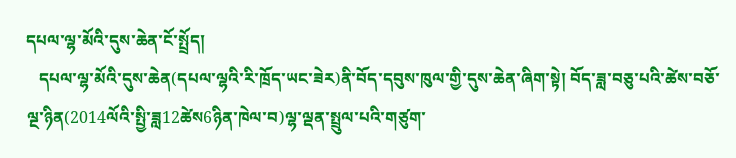དཔལ་ལྷ་མོའི་དུས་ཆེན་ངོ་སྤྲོད།
   དཔལ་ལྷ་མོའི་དུས་ཆེན(དཔལ་ལྷའི་རི་ཁྲོད་ཡང་ཟེར)ནི་བོད་དབུས་ཁུལ་གྱི་དུས་ཆེན་ཞིག་སྟེ། བོད་ཟླ་བཅུ་པའི་ཚེས་བཅོ་ལྔ་ཉིན(2014ལོའི་སྤྱི་ཟླ12ཚེས6ཉིན་ཁེལ་བ)ལྷ་ལྡན་སྤྲུལ་པའི་གཙུག་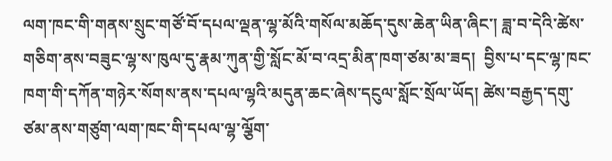ལག་ཁང་གི་གནས་སྲུང་གཙོ་བོ་དཔལ་ལྡན་ལྷ་མོའི་གསོལ་མཆོད་དུས་ཆེན་ཡིན་ཞིང་། ཟླ་བ་དེའི་ཚེས་གཅིག་ནས་བཟུང་ལྷ་ས་ཁུལ་དུ་རྣམ་ཀུན་གྱི་སློང་མོ་བ་འདྲ་མིན་ཁག་ཙམ་མ་ཟད།  བྱིས་པ་དང་ལྷ་ཁང་ཁག་གི་དཀོན་གཉེར་སོགས་ནས་དཔལ་ལྷའི་མདུན་ཆང་ཞེས་དངུལ་སློང་སྲོལ་ཡོད། ཚེས་བརྒྱད་དགུ་ཙམ་ནས་གཙུག་ལག་ཁང་གི་དཔལ་ལྷ་ལྕོག་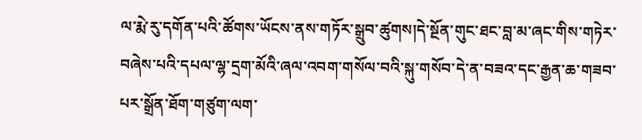ལ་རྨེ་རུ་དགོན་པའི་ཚོགས་ཡོངས་ནས་གཏོར་སྒྲུབ་ཚུགས།དེ་སྔོན་གུང་ཐང་བླ་མ་ཞང་གིས་གཏེར་བཞེས་པའི་དཔལ་ལྷ་དྲག་མོའི་ཞལ་འབག་གསོལ་བའི་སྐུ་གསོབ་དེ་ན་བཟའ་དང་རྒྱན་ཆ་གཟབ་པར་སྒྲོན་ཐོག་གཙུག་ལག་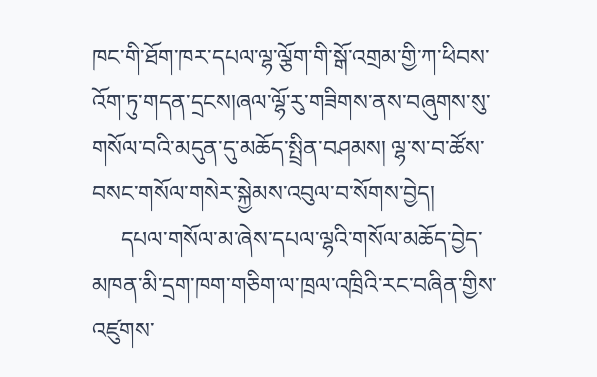ཁང་གི་ཐོག་ཁར་དཔལ་ལྷ་ལྕོག་གི་སྒོ་འགྲམ་གྱི་ཀ་ཕིབས་འོག་ཏུ་གདན་དྲངས།ཞལ་ལྷོ་རུ་གཟིགས་ནས་བཞུགས་སུ་གསོལ་བའི་མདུན་དུ་མཆོད་སྤྲིན་བཤམས། ལྷ་ས་བ་ཚོས་བསང་གསོལ་གསེར་སྐྱེམས་འབུལ་བ་སོགས་བྱེད།
     དཔལ་གསོལ་མ་ཞེས་དཔལ་ལྷའི་གསོལ་མཆོད་བྱེད་མཁན་མི་དྲག་ཁག་གཅིག་ལ་ཁྲལ་འཁྲིའི་རང་བཞིན་གྱིས་འཛུགས་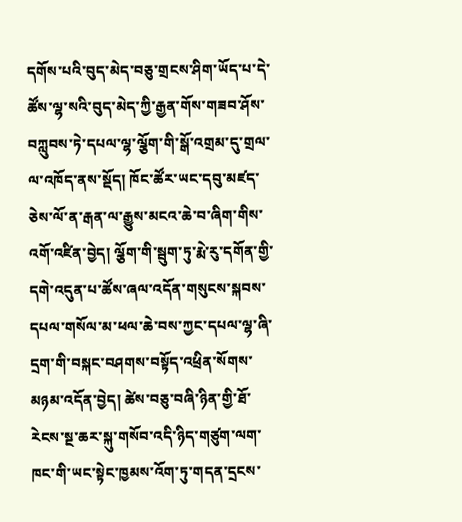དགོས་པའི་བུད་མེད་བཅུ་གྲངས་ཤིག་ཡོད་པ་དེ་ཚོས་ལྷ་སའི་བུད་མེད་ཀྱི་རྒྱན་གོས་གཟབ་ཤོས་བཀླུབས་ཏེ་དཔལ་ལྷ་ལྕོག་གི་སྒོ་འགྲམ་དུ་གྲལ་ལ་འཁོད་ནས་སྡོད། ཁོང་ཚོར་ཡང་དབུ་མཛད་ཅེས་ལོ་ན་རྒན་ལ་རྒྱུས་མངའ་ཆེ་བ་ཞིག་གིས་འགོ་འཛིན་བྱེད། ལྕོག་གི་སྦུག་ཏུ་རྨེ་རུ་དགོན་གྱི་དགེ་འདུན་པ་ཚོས་ཞལ་འདོན་གསུངས་སྐབས་དཔལ་གསོལ་མ་ཕལ་ཆེ་བས་ཀྱང་དཔལ་ལྷ་ཞི་དྲག་གི་བསྐང་བཤགས་བསྟོད་འཕྲིན་སོགས་མཉམ་འདོན་བྱེད། ཚེས་བཅུ་བཞི་ཉིན་གྱི་ཐོ་རེངས་སྔ་ཆར་སྐུ་གསོབ་འདི་ཉིད་གཙུག་ལག་ཁང་གི་ཡང་སྟེང་ཁྱམས་འོག་ཏུ་གདན་དྲངས་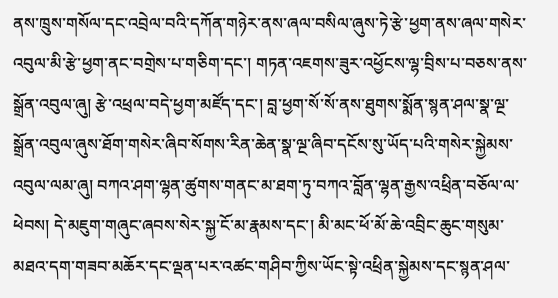ནས་ཁྲུས་གསོལ་དང་འབྲེལ་བའི་དཀོན་གཉེར་ནས་ཞལ་བསིལ་ཞུས་ཏེ་རྩེ་ཕྱག་ནས་ཞལ་གསེར་འབུལ་མི་རྩེ་ཕྱག་ནང་བགྲེས་པ་གཅིག་དང་། གཏན་འཇགས་ཟུར་འཕྱོངས་ལྷ་བྲིས་པ་བཅས་ནས་སྒྲོན་འབུལ་ཞུ། རྩེ་འཕྲལ་བདེ་ཕྱག་མཛོད་དང་། བླ་ཕྱག་སོ་སོ་ནས་ཐུགས་སྨོན་སྙན་ཤལ་སྣ་ལྔ་སྒྲོན་འབུལ་ཞུས་ཐོག་གསེར་ཞིབ་སོགས་རིན་ཆེན་སྣ་ལྔ་ཞིབ་དངོས་སུ་ཡོད་པའི་གསེར་སྐྱེམས་འབུལ་ལམ་ཞུ། བཀའ་ཤག་ལྷན་ཚུགས་གནང་མ་ཐག་ཏུ་བཀའ་བློན་ལྷན་རྒྱས་འཕྲིན་བཅོལ་ལ་ཕེབས། དེ་མཇུག་གཞུང་ཞབས་སེར་སྐྱ་ངོ་མ་རྣམས་དང་། མི་མང་ཕོ་མོ་ཆེ་འབྲིང་ཆུང་གསུམ་མཐའ་དག་གཟབ་མཆོར་དང་ལྡན་པར་འཚང་གཤིབ་ཀྱིས་ཡོང་སྟེ་འཕྲིན་སྐྱེམས་དང་སྙན་ཤལ་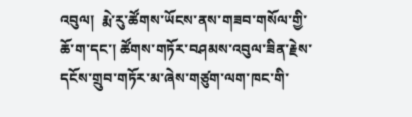འབུལ།  རྨེ་རུ་ཚོགས་ཡོངས་ནས་གཟབ་གསོལ་གྱི་ཆོ་ག་དང་། ཚོགས་གཏོར་བཤམས་འབུལ་ཟིན་རྗེས་དངོས་གྲུབ་གཏོར་མ་ཞེས་གཙུག་ལག་ཁང་གི་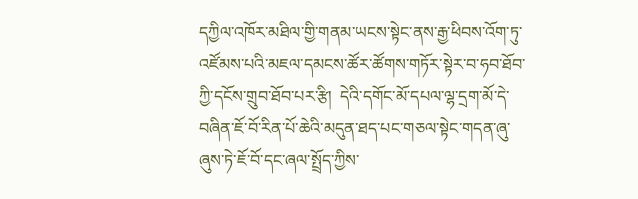དཀྱིལ་འཁོར་མཐིལ་གྱི་གནམ་ཡངས་སྟེང་ནས་རྒྱ་ཕིབས་འོག་ཏུ་འཛོམས་པའི་མཇལ་དམངས་ཚོར་ཚོགས་གཏོར་སྟེར་བ་ཧབ་ཐོབ་ཀྱི་དངོས་གྲུབ་ཐོབ་པར་རྩི།  དེའི་དགོང་མོ་དཔལ་ལྷ་དྲག་མོ་དེ་བཞིན་ཇོ་བོ་རིན་པོ་ཆེའི་མདུན་ཐད་པང་གཅལ་སྟེང་གདན་ཞུ་ཞུས་ཏེ་ཇོ་བོ་དང་ཞལ་སྤྲོད་ཀྱིས་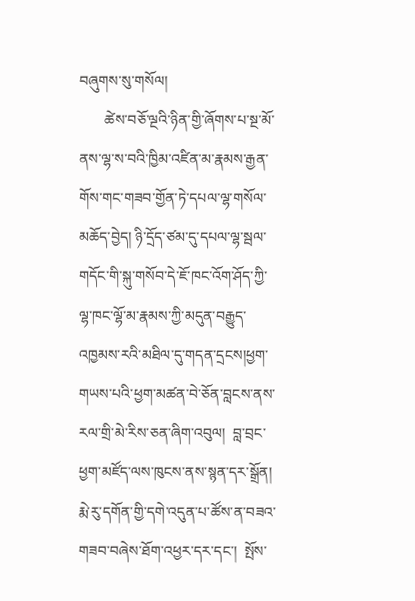བཞུགས་སུ་གསོལ།
       ཚེས་བཅོ་ལྔའི་ཉིན་གྱི་ཞོགས་པ་སྔ་མོ་ནས་ལྷ་ས་བའི་ཁྱིམ་འཛིན་མ་རྣམས་རྒྱན་གོས་གང་གཟབ་གྱོན་ཏེ་དཔལ་ལྷ་གསོལ་མཆོད་བྱེད། ཉི་དྲོད་ཙམ་དུ་དཔལ་ལྷ་སྦལ་གདོང་གི་སྐུ་གསོབ་དེ་ཇོ་ཁང་འོག་ཤོད་ཀྱི་ལྷ་ཁང་ལྷོ་མ་རྣམས་ཀྱི་མདུན་བརྒྱུད་འཁྱམས་རའི་མཐིལ་དུ་གདན་དྲངས།ཕྱག་གཡས་པའི་ཕྱག་མཚན་བེ་ཅོན་བླངས་ནས་རལ་གྲི་མེ་རིས་ཅན་ཞིག་འབུལ།  བླ་བྲང་ཕྱག་མཛོད་ལས་ཁུངས་ནས་སྙན་དར་སྒྲོན།  རྨེ་རུ་དགོན་གྱི་དགེ་འདུན་པ་ཚོས་ན་བཟའ་གཟབ་བཞེས་ཐོག་འཕྱར་དར་དང་།  སྤོས་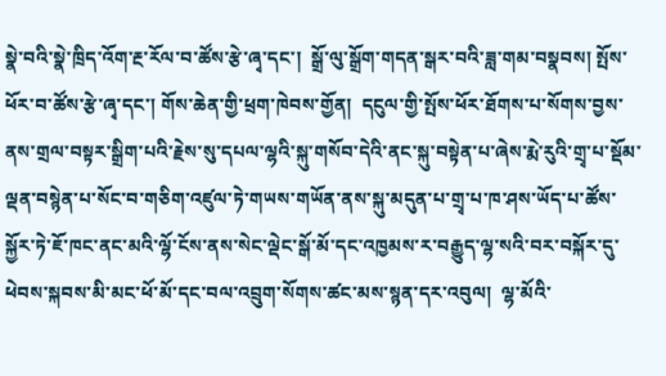སྣེ་བའི་སྣེ་ཁྲིད་འོག་རྔ་རོལ་བ་ཚོས་རྩེ་ཞྭ་དང་།  སྒྲོ་ལུ་སྒྲོག་གདན་སྒར་བའི་ཟླ་གམ་བསྣབས། སྤོས་ཕོར་བ་ཚོས་རྩེ་ཞྭ་དང་། གོས་ཆེན་གྱི་ཕྲག་ཁེབས་གྱོན།  དངུལ་གྱི་སྤོས་ཕོར་ཐོགས་པ་སོགས་བྱས་ནས་གྲལ་བསྟར་སྒྲིག་པའི་རྗེས་སུ་དཔལ་ལྷའི་སྐུ་གསོབ་དེའི་ནང་སྐུ་བསྟེན་པ་ཞེས་རྨེ་རུའི་གྲྭ་པ་སྡོམ་ལྡན་བསྙེན་པ་སོང་བ་གཅིག་འཛུལ་ཏེ་གཡས་གཡོན་ནས་སྐུ་མདུན་པ་གྲྭ་པ་ཁ་ཤས་ཡོད་པ་ཚོས་སྐྱོར་ཏེ་ཇོ་ཁང་ནང་མའི་ལྷོ་ངོས་ནས་སེང་ལྡེང་སྒོ་མོ་དང་འཁྱམས་ར་བརྒྱུད་ལྷ་སའི་བར་བསྐོར་དུ་ཕེབས་སྐབས་མི་མང་ཕོ་མོ་དང་བལ་འབྲུག་སོགས་ཚང་མས་སྙན་དར་འབུལ།  ལྷ་མོའི་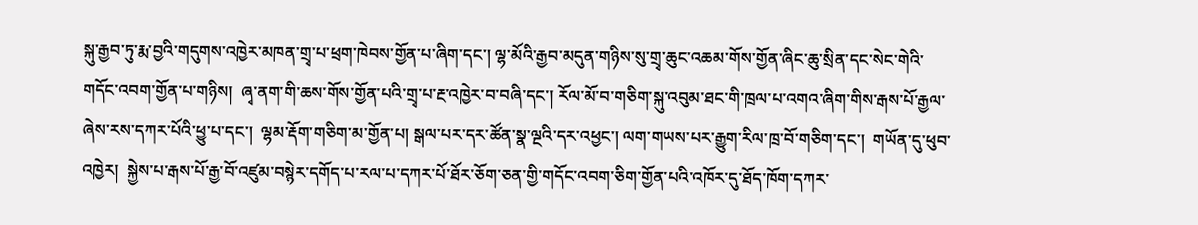སྐུ་རྒྱབ་ཏུ་རྨ་བྱའི་གདུགས་འཁྱེར་མཁན་གྲྭ་པ་ཕྲག་ཁེབས་གྱོན་པ་ཞིག་དང་། ལྷ་མོའི་རྒྱབ་མདུན་གཉིས་སུ་གྲྭ་ཆུང་འཆམ་གོས་གྱོན་ཞིང་ཆུ་སྲིན་དང་སེང་གེའི་གདོང་འབག་གྱོན་པ་གཉིས།  ཞྭ་ནག་གི་ཆས་གོས་གྱོན་པའི་གྲྭ་པ་རྔ་འཁྱེར་བ་བཞི་དང་། རོལ་མོ་བ་གཅིག་སྐུ་འབུམ་ཐང་གི་ཁྲལ་པ་འགའ་ཞིག་གིས་རྒས་པོ་རྒྱལ་ཞེས་རས་དཀར་པོའི་ཕྱུ་པ་དང་།  ལྷམ་རྡོག་གཅིག་མ་གྱོན་པ། སྒལ་པར་དར་ཚོན་སྣ་ལྔའི་དར་འཕྱང་། ལག་གཡས་པར་རྒྱུག་རིལ་ཁྲ་བོ་གཅིག་དང་།  གཡོན་དུ་ཕུབ་འཁྱེར།  སྐྱེས་པ་རྒས་པོ་རྒྱ་བོ་འཛུམ་བསྙེར་དགོད་པ་རལ་པ་དཀར་པོ་ཐོར་ཅོག་ཅན་གྱི་གདོང་འབག་ཅིག་གྱོན་པའི་འཁོར་དུ་ཐོད་ཁོག་དཀར་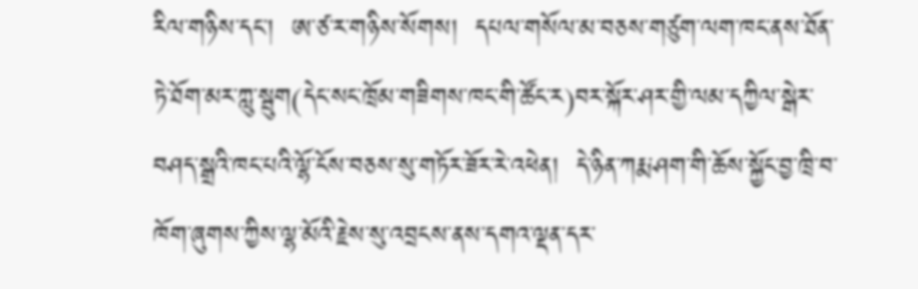རིལ་གཉིས་དང་།  ཨ་ཙ་ར་གཉིས་སོགས།  དཔལ་གསོལ་མ་བཅས་གཙུག་ལག་ཁང་ནས་ཐོན་ཏེ་ཐོག་མར་ཀླུ་སྦུག(དེང་སང་ཁྲོམ་གཟིགས་ཁང་གི་ཚོང་ར)བར་སྐོར་ཤར་གྱི་ལམ་དཀྱིལ་སྒེར་བཤད་སྒྲའི་ཁང་པའི་ལྷོ་ངོས་བཅས་སུ་གཏོར་ཟོར་རེ་འཕེན།  དེ་ཉིན་ཀརྨ་ཤག་གི་ཆོས་སྐྱོང་བྱ་ཁྲི་བ་ཁོག་ཞུགས་ཀྱིས་ལྷ་མོའི་རྗེས་སུ་འབྲངས་ནས་དགའ་ལྡན་དར་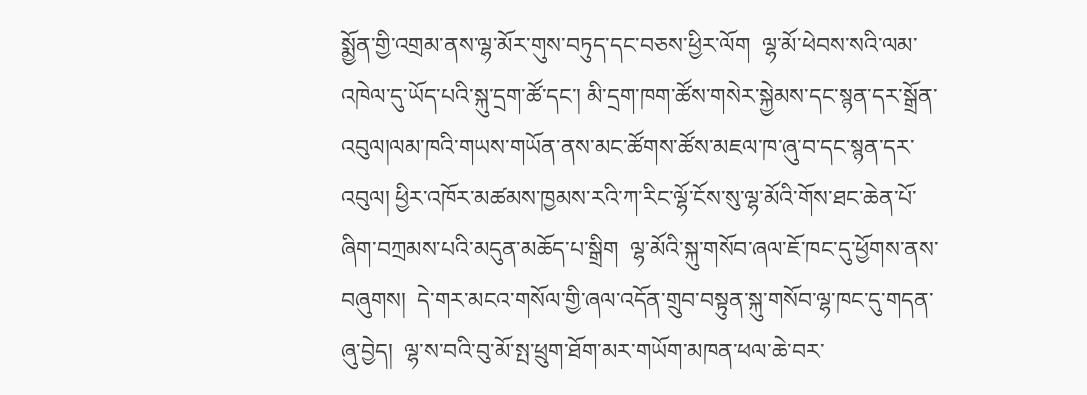སྨྱོན་གྱི་འགྲམ་ནས་ལྷ་མོར་གུས་བཏུད་དང་བཅས་ཕྱིར་ལོག  ལྷ་མོ་ཕེབས་སའི་ལམ་འཁེལ་དུ་ཡོད་པའི་སྐུ་དྲག་ཚོ་དང་། མི་དྲག་ཁག་ཚོས་གསེར་སྐྱེམས་དང་སྙན་དར་སྒྲོན་འབུལ།ལམ་ཁའི་གཡས་གཡོན་ནས་མང་ཚོགས་ཚོས་མཇལ་ཁ་ཞུ་བ་དང་སྙན་དར་འབུལ། ཕྱིར་འཁོར་མཚམས་ཁྱམས་རའི་ཀ་རིང་ལྷོ་ངོས་སུ་ལྷ་མོའི་གོས་ཐང་ཆེན་པོ་ཞིག་བཀྲམས་པའི་མདུན་མཆོད་པ་སྒྲིག  ལྷ་མོའི་སྐུ་གསོབ་ཞལ་ཇོ་ཁང་དུ་ཕྱོགས་ནས་བཞུགས།  དེ་གར་མངའ་གསོལ་གྱི་ཞལ་འདོན་གྲུབ་བསྟུན་སྐུ་གསོབ་ལྷ་ཁང་དུ་གདན་ཞུ་བྱེད།  ལྷ་ས་བའི་བུ་མོ་སྤ་ཕྲུག་ཐོག་མར་གཡོག་མཁན་ཕལ་ཆེ་བར་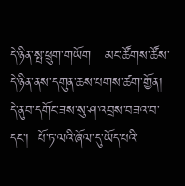དེ་ཉིན་སྤ་ཕྲུག་གཡོག   མང་ཚོགས་ཚོས་དེ་ཉིན་ནས་དགུན་ཆས་པགས་ཚག་གྱོན།   དེ་ནུབ་དགོང་ཟས་སུ་ཤ་འབྲས་བཟའ་བ་དང་།  པོ་ཏ་ལའི་ཞོལ་དུ་ཡོད་པའི་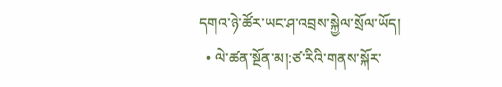དགའ་ཉེ་ཚོར་ཡང་ཤ་འབྲས་སྐྱེལ་སྲོལ་ཡོད།
  • ལེ་ཚན་སྔོན་མ།:ཙ་རིའི་གནས་སྐོར་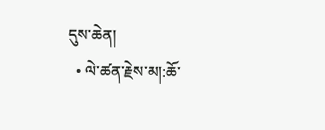དུས་ཆེན།
  • ལེ་ཚན་རྗེས་མ།:ཆོ་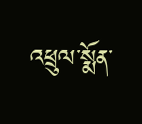འཕྲུལ་སྨོན་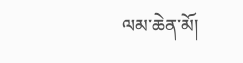ལམ་ཆེན་མོ།